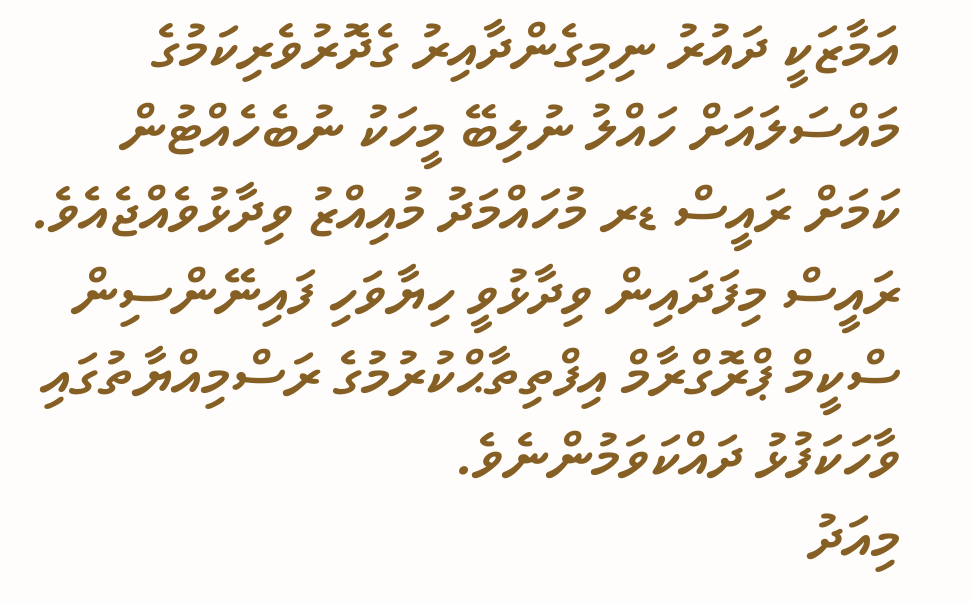އަމާޒަކީ ދައުރު ނިމިގެންދާއިރު ގެދޮރުވެރިކަމުގެ މައްސަލައަށް ހައްލު ނުލިބޭ މީހަކު ނުބެހެއްޓުން ކަމަށް ރައީސް ޑރ މުހައްމަދު މުއިއްޒު ވިދާޅުވެއްޖެއެވެ.
ރައީސް މިފަދައިން ވިދާޅުވީ ހިޔާވަހި ފައިނޭންސިން ސްކީމް ޕްރޮގްރާމް އިފްތިތާޙްކުރުމުގެ ރަސްމިއްޔާތުގައި ވާހަކަފުޅު ދައްކަވަމުންނެވެ.
މިއަދު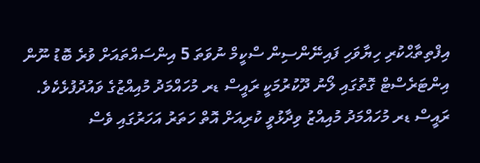އިފްތިތާޙްކުރި ހިޔާވަހި ފައިނޭންސިން ސްކީމް ނުވަތަ 5 އިންސައްތައަށް ވުރެ ބޮޑު ނޫން އިންޓަރެސްޓް ގޮތުގައި ލޯނު ދޫކުރުމަކީ ރައީސް ޑރ މުހައްމަދު މުއިއްޒުގެ ވައުދުފުޅެކެވެ.
ރައީސް ޑރ މުހައްމަދު މުއިއްޒު ވިދާޅުވީ ކުރިއަށް އޮތް ހަތަރު އަހަރުގައި ވެސް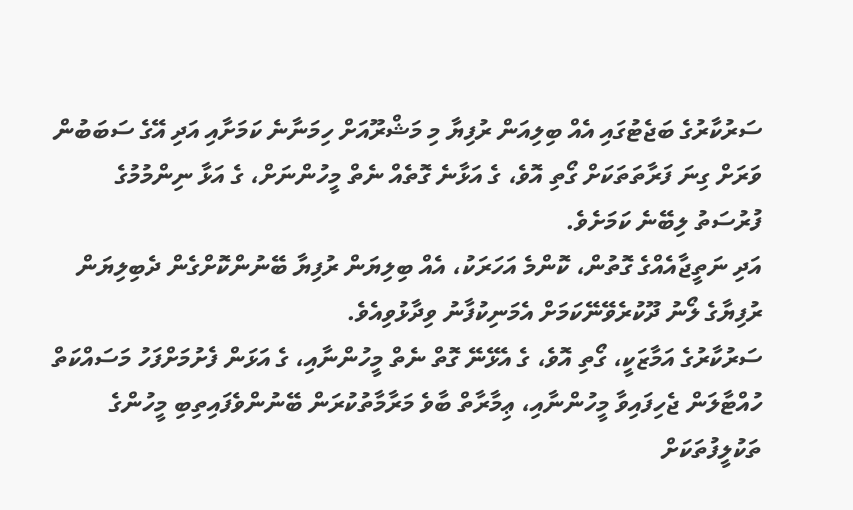ސަރުކާރުގެ ބަޖެޓުގައި އެއް ބިލިއަން ރުފިޔާ މި މަޝްރޫއަށް ހިމަނާނެ ކަމަށާއި އަދި އޭގެ ސަބަބުން ވަރަށް ގިނަ ފަރާތަތަކަށް ގޯތި އޮވެ، ގެ އަޅާނެ ގޮތެއް ނެތް މީހުންނަށް، ގެ އަޅާ ނިންމުމުގެ ފުރުސަތު ލިބޭނެ ކަމަށެވެ.
އަދި ނަތީޖާއެއްގެ ގޮތުން، ކޮންމެ އަހަރަކު، އެއް ބިލިޔަން ރުފިޔާ ބޭނުންކޮށްގެން ދެބިލިޔަން ރުފިޔާގެ ލޯނު ދޫކުރެވޭނޭކަމަށް އެމަނިކުފާނު ވިދާޅުވިއެވެ.
ސަރުކާރުގެ އަމާޒަކީ، ގޯތި އޮވެ، ގެ އެޅޭނޭ ގޮތް ނެތް މީހުންނާއި، ގެ އަޅަން ފެށުމަށްފަހު މަސައްކަތް ހުއްޓާލަން ޖެހިފައިވާ މީހުންނާއި، ޢިމާރާތް ބާވެ މަރާމާތުކުރަން ބޭނުންވެފައިތިބި މީހުންގެ ތަކުލީފުތަކަށް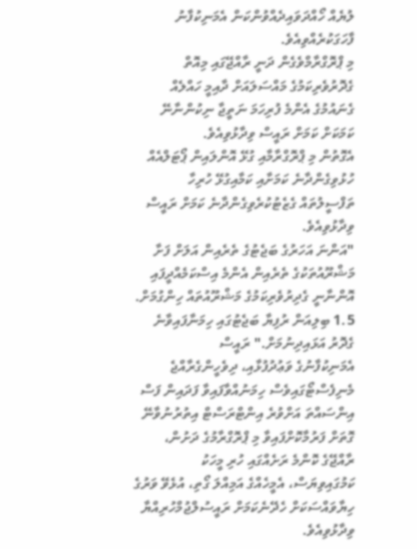ލުޔެއް ހޯއްދަވައިދެއްވުންކަން އެމަނިކުފާނު ފާހަގަކުރެއްވިއެވެ.
މި ޕްރޮގްރާމްވެގެން ދަނީ ރާއްޖޭގައި މިއޮތް ގެދޮރުވެރިކަމުގެ މައްސަލައަށް ދާއިމީ ހައްލެއް ގެނައުމުގެ އެންމެ ފުރިހަމަ ނަތީޖާ ނިކުންނާނޭ ކަމަކަށް ކަމަށް ރައީސް ވިދާޅުވިއެވެ.
އެގޮތުން މި ޕްރޮގްރާމާއި ގުޅޭ އޮންލައިން ޕޯޓަލްއެއް ހުޅުވިގެންދާނެ ކަމަށާއި ކަމާއިގުޅޭ ހުރިހާ ތަފްސީލުތައް ގެޒެޓުކުރެވިގެންދާނެ ކަމަށް ރައީސް ވިދާޅުވިއެވެ.
"އަންނަ އަހަރުގެ ބަޖެޓުގެ ތެރެއިން އަލަށް ފަށާ މަޝްރޫއުތަކުގެ ތެރެއިން އެންމެ އިސްކަމެއްދީފައި އޮންނާނީ ގެދިރުވެރިކަމުގެ މަޝްރޫއުތައް ހިންގުމަށް. 1.5 ބިލިއަން ރުފިޔާ ބަޖެޓުގައި ހިމަނާފައިވާނެ ގެދޮރު އަޅައިދިނުމަށް." ރައީސް
އެމަނިކުފާނުގެ ވަޢުދުފުޅާއި، ދިވެހީންގެރާއްޖެ މެނިފެސްޓޯގައިވެސް ހިމަނުއްވާފައިވާ ފަދައިން ފަސް އިންސައްތަ އަށްވުރެ އިންޓްރަސްޓް އިތުރުނުވާނޭ ގޮތަށް ފަރުމާކޮށްފައިވާ މި ޕްރޮގްރާމުގެ ދަށުން، ރާއްޖޭގެ ކޮންމެ ރަށެއްގައި ހުރި މީހަކު ކަމުގައިވިޔަސް، އެމީހެއްގެ އަމިއްލަ ގޯތި، އުޅެވޭ ވަރުގެ ހިޔާވައްސަކަށް ހެދޭނެކަމަށް ރައީސުލްޖުމްހުރިއްޔާ ވިދާޅުވިއެވެ.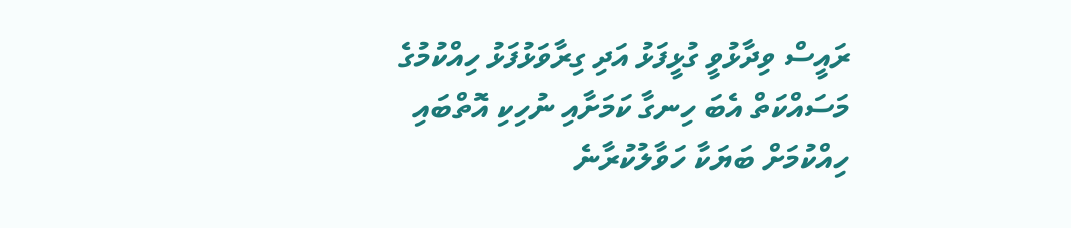ރައީސް ވިދާޅުވީ ގުޅީފަޅު އަދި ގިރާވަޅުފަޅު ހިއްކުމުގެ މަސައްކަތް އެބަ ހިނގާ ކަމަށާއި ނުހިކި އޮތްބައި ހިއްކުމަށް ބަޔަކާ ހަވާލުކުރާނެ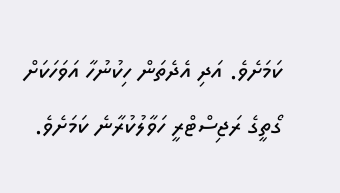ކަމަށެވެ. އަދި އެދެތަން ހިކުނުހާ އަވަހަކަށް ގޯތީގެ ރަޖިސްޓްރީ ހަވާލުކުރާނެ ކަމަށެވެ.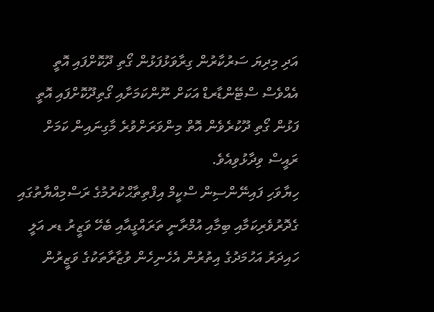އަދި މިދިޔަ ސަރުކާރުން ގިރާވަޅުފަޅުން ގޯތި ދޫކޮށްފައި އޮތީ އެއްވެސް ސްޓޭންޑާރޑް އަކަށް ނޫންކަމަށާއި ގޯތިދޫކޮށްފައި އޮތީ ފަޅުން ގޯތި ދޫކުރެވެން އޮތް މިންވަރަށްވުރެ މާގިނައިން ކަމަށް ރައީސް ވިދާޅުވިއެވެ.
ހިޔާވަހި ފައިނޭންސިން ސްކީމް އިފްތިތާޙްކުރުމުގެ ރަސްމިއްޔާތުގައި ގެދޮރުވެރިކަމާއި ބިމާއި އުމްރާނީ ތަރައްގީއާއި ބެހޭ ވަޒީރު ޑރ އަލީ ހައިދަރު އަހުމަދުގެ އިތުރުން އެހެނިހެން ވުޒާރާތަކުގެ ވަޒީރުން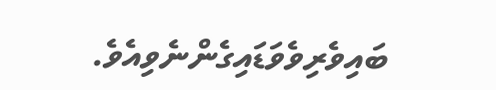ބައިވެރިވެވަޑައިގެންނެވިއެވެ.